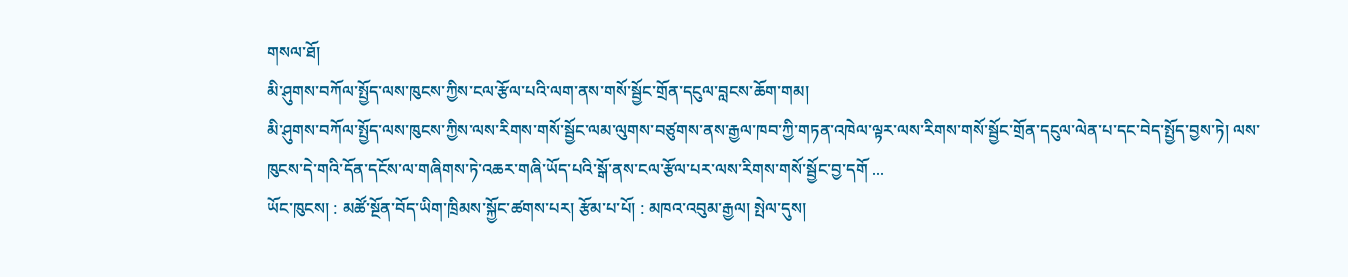གསལ་ཐོ།
མི་ཤུགས་བཀོལ་སྤྱོད་ལས་ཁུངས་ཀྱིས་ངལ་རྩོལ་པའི་ལག་ནས་གསོ་སྦྱོང་གྲོན་དངུལ་བླངས་ཆོག་གམ།
མི་ཤུགས་བཀོལ་སྤྱོད་ལས་ཁུངས་ཀྱིས་ལས་རིགས་གསོ་སྦྱོང་ལམ་ལུགས་བཙུགས་ནས་རྒྱལ་ཁབ་ཀྱི་གཏན་འཁེལ་ལྟར་ལས་རིགས་གསོ་སྦྱོང་གྲོན་དངུལ་ལེན་པ་དང་བེད་སྤྱོད་བྱས་ཏེ། ལས་ཁུངས་དེ་གའི་དོན་དངོས་ལ་གཞིགས་ཏེ་འཆར་གཞི་ཡོད་པའི་སྒོ་ནས་ངལ་རྩོལ་པར་ལས་རིགས་གསོ་སྦྱོང་བྱ་དགོ ...
ཡོང་ཁུངས། : མཚོ་སྔོན་བོད་ཡིག་ཁྲིམས་སྐྱོང་ཚགས་པར། རྩོམ་པ་པོ། : མཁའ་འབུམ་རྒྱལ། སྤེལ་དུས།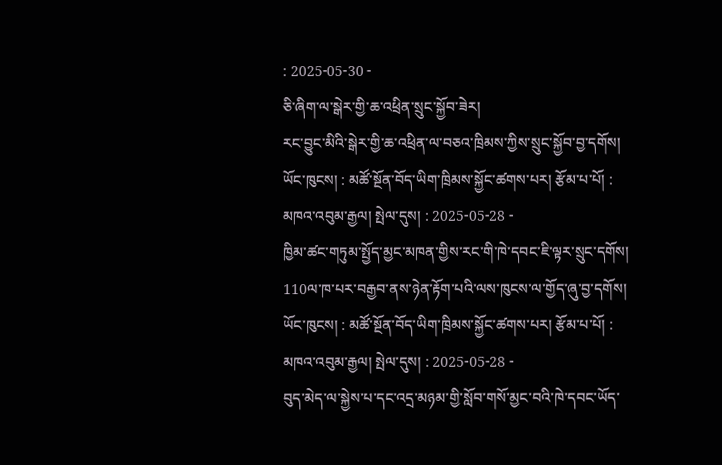: 2025-05-30 -
ཅི་ཞིག་ལ་སྒེར་གྱི་ཆ་འཕྲིན་སྲུང་སྐྱོབ་ཟེར།
རང་བྱུང་མིའི་སྒེར་གྱི་ཆ་འཕྲིན་ལ་བཅའ་ཁྲིམས་ཀྱིས་སྲུང་སྐྱོབ་བྱ་དགོས།
ཡོང་ཁུངས། : མཚོ་སྔོན་བོད་ཡིག་ཁྲིམས་སྐྱོང་ཚགས་པར། རྩོམ་པ་པོ། : མཁའ་འབུམ་རྒྱལ། སྤེལ་དུས། : 2025-05-28 -
ཁྱིམ་ཚང་གཏུམ་སྤྱོད་མྱང་མཁན་གྱིས་རང་གི་ཁེ་དབང་ཇི་ལྟར་སྲུང་དགོས།
110ལ་ཁ་པར་བརྒྱབ་ནས་ཉེན་རྟོག་པའི་ལས་ཁུངས་ལ་གྱོད་ཞུ་བྱ་དགོས།
ཡོང་ཁུངས། : མཚོ་སྔོན་བོད་ཡིག་ཁྲིམས་སྐྱོང་ཚགས་པར། རྩོམ་པ་པོ། : མཁའ་འབུམ་རྒྱལ། སྤེལ་དུས། : 2025-05-28 -
བུད་མེད་ལ་སྐྱེས་པ་དང་འདྲ་མཉམ་གྱི་སློབ་གསོ་མྱང་བའི་ཁེ་དབང་ཡོད་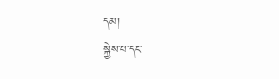དམ།
སྐྱེས་པ་དང་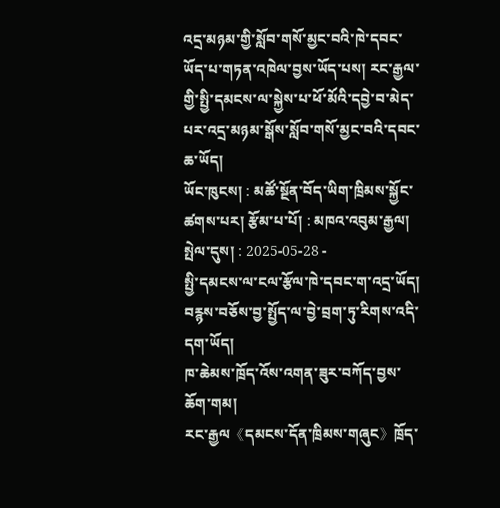འདྲ་མཉམ་གྱི་སློབ་གསོ་མྱང་བའི་ཁེ་དབང་ཡོད་པ་གཏན་འཁེལ་བྱས་ཡོད་པས། རང་རྒྱལ་གྱི་སྤྱི་དམངས་ལ་སྐྱེས་པ་ཕོ་མོའི་དབྱེ་བ་མེད་པར་འདྲ་མཉམ་སྒོས་སློབ་གསོ་མྱང་བའི་དབང་ཆ་ཡོད།
ཡོང་ཁུངས། : མཚོ་སྔོན་བོད་ཡིག་ཁྲིམས་སྐྱོང་ཚགས་པར། རྩོམ་པ་པོ། : མཁའ་འབུམ་རྒྱལ། སྤེལ་དུས། : 2025-05-28 -
སྤྱི་དམངས་ལ་ངལ་རྩོལ་ཁེ་དབང་ག་འདྲ་ཡོད།
བརྙས་བཅོས་བྱ་སྤྱོད་ལ་བྱེ་བྲག་ཏུ་རིགས་འདི་དག་ཡོད།
ཁ་ཆེམས་ཁྲོད་འོས་འགན་ཟུར་བཀོད་བྱས་ཆོག་གམ།
རང་རྒྱལ《དམངས་དོན་ཁྲིམས་གཞུང》ཁྲོད་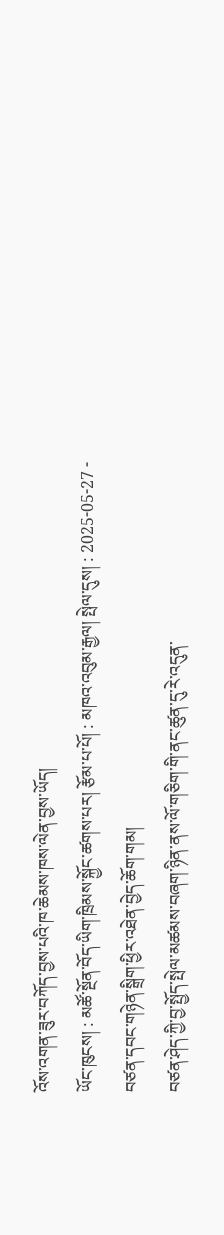འོས་འགན་ཟུར་བཀོད་བྱས་པའི་ཁ་ཆེམས་ཁས་ལེན་བྱས་ཡོད།
ཡོང་ཁུངས། : མཚོ་སྔོན་བོད་ཡིག་ཁྲིམས་སྐྱོང་ཚགས་པར། རྩོམ་པ་པོ། : མཁའ་འབུམ་རྒྱལ། སྤེལ་དུས། : 2025-05-27 -
བཙན་དབང་གཉེན་སྒྲིག་ཕྱིར་འཐེན་བྱེད་ཆོག་གམ།
བཙན་ཤེད་ཀྱི་བྱ་སྤྱོད་སྤེལ་མཚམས་བཞག་ཉིན་ནས་ལོ་གཅིག་གི་ནང་ཚུན་དུ་རེ་འདུན་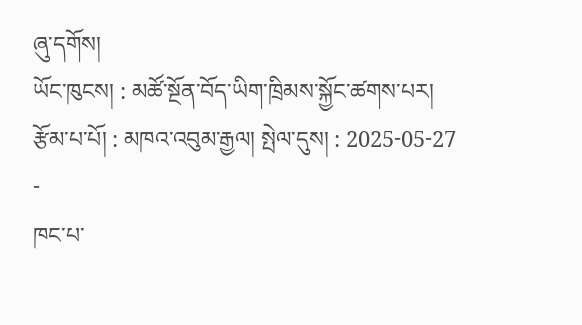ཞུ་དགོས།
ཡོང་ཁུངས། : མཚོ་སྔོན་བོད་ཡིག་ཁྲིམས་སྐྱོང་ཚགས་པར། རྩོམ་པ་པོ། : མཁའ་འབུམ་རྒྱལ། སྤེལ་དུས། : 2025-05-27 -
ཁང་པ་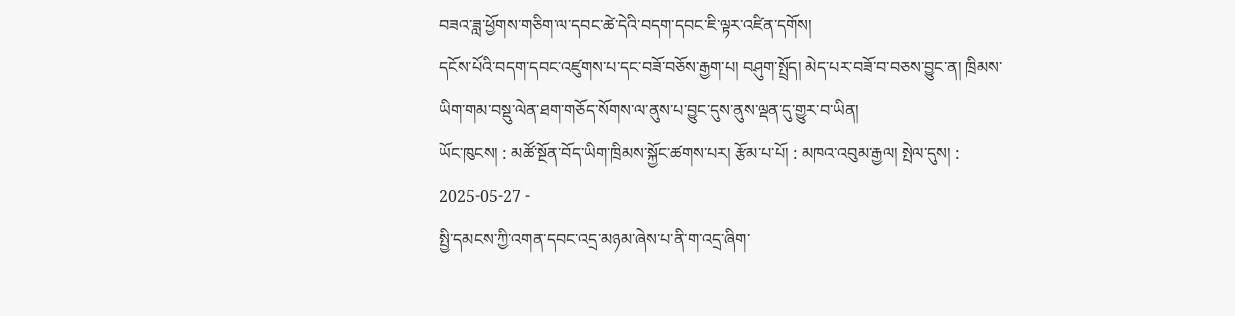བཟའ་ཟླ་ཕྱོགས་གཅིག་ལ་དབང་ཚེ་དེའི་བདག་དབང་ཇི་ལྟར་འཛིན་དགོས།
དངོས་པོའི་བདག་དབང་འཛུགས་པ་དང་བཟོ་བཅོས་རྒྱག་པ། བཤུག་སྤྲོད། མེད་པར་བཟོ་བ་བཅས་བྱུང་ན། ཁྲིམས་ཡིག་གམ་བསྡུ་ལེན་ཐག་གཅོད་སོགས་ལ་ནུས་པ་བྱུང་དུས་ནུས་ལྡན་དུ་གྱུར་བ་ཡིན།
ཡོང་ཁུངས། : མཚོ་སྔོན་བོད་ཡིག་ཁྲིམས་སྐྱོང་ཚགས་པར། རྩོམ་པ་པོ། : མཁའ་འབུམ་རྒྱལ། སྤེལ་དུས། : 2025-05-27 -
སྤྱི་དམངས་ཀྱི་འགན་དབང་འདྲ་མཉམ་ཞེས་པ་ནི་ག་འདྲ་ཞིག་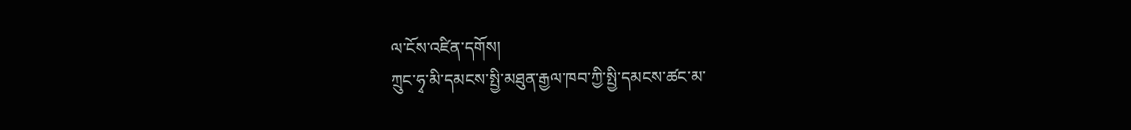ལ་ངོས་འཛིན་དགོས།
ཀྲུང་ཧྭ་མི་དམངས་སྤྱི་མཐུན་རྒྱལ་ཁབ་ཀྱི་སྤྱི་དམངས་ཚང་མ་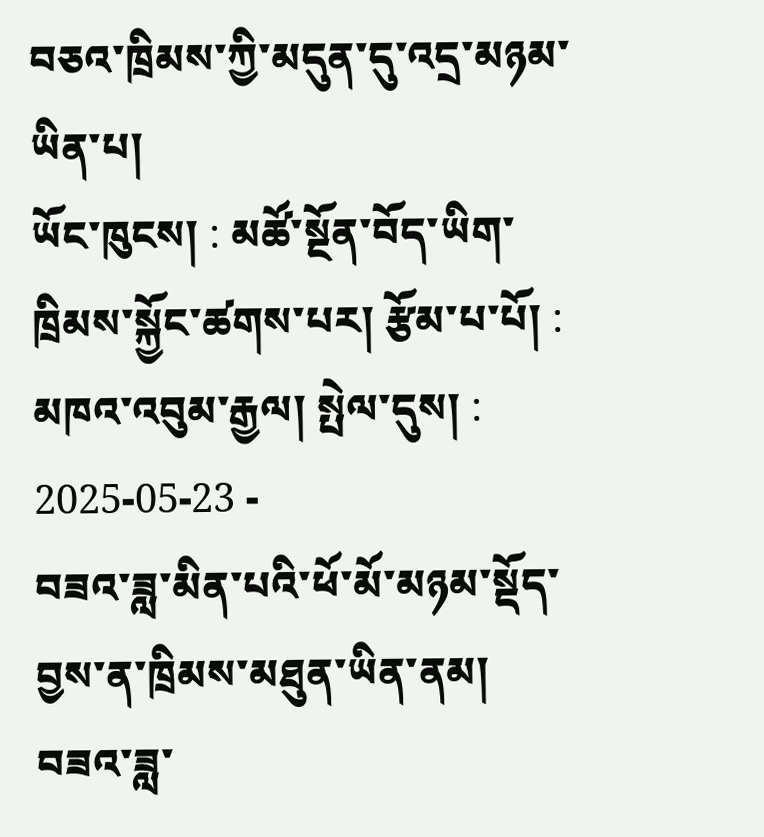བཅའ་ཁྲིམས་ཀྱི་མདུན་དུ་འདྲ་མཉམ་ཡིན་པ།
ཡོང་ཁུངས། : མཚོ་སྔོན་བོད་ཡིག་ཁྲིམས་སྐྱོང་ཚགས་པར། རྩོམ་པ་པོ། : མཁའ་འབུམ་རྒྱལ། སྤེལ་དུས། : 2025-05-23 -
བཟའ་ཟླ་མིན་པའི་ཕོ་མོ་མཉམ་སྡོད་བྱས་ན་ཁྲིམས་མཐུན་ཡིན་ནམ།
བཟའ་ཟླ་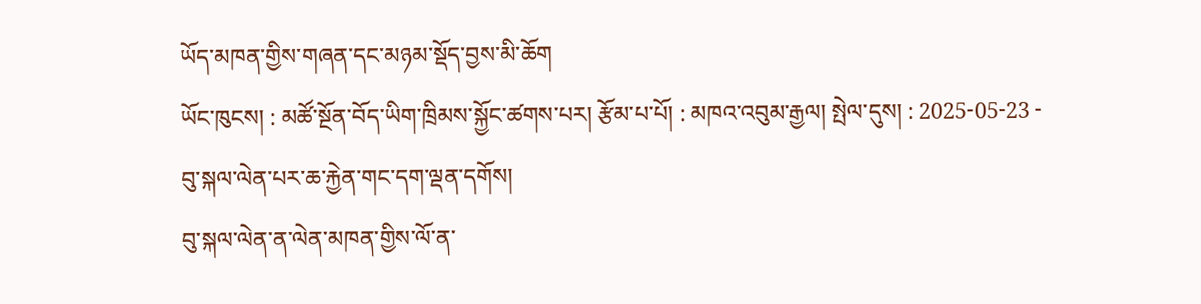ཡོད་མཁན་གྱིས་གཞན་དང་མཉམ་སྡོད་བྱས་མི་ཆོག
ཡོང་ཁུངས། : མཚོ་སྔོན་བོད་ཡིག་ཁྲིམས་སྐྱོང་ཚགས་པར། རྩོམ་པ་པོ། : མཁའ་འབུམ་རྒྱལ། སྤེལ་དུས། : 2025-05-23 -
བུ་སྐལ་ལེན་པར་ཆ་རྐྱེན་གང་དག་ལྡན་དགོས།
བུ་སྐལ་ལེན་ན་ལེན་མཁན་གྱིས་ལོ་ན་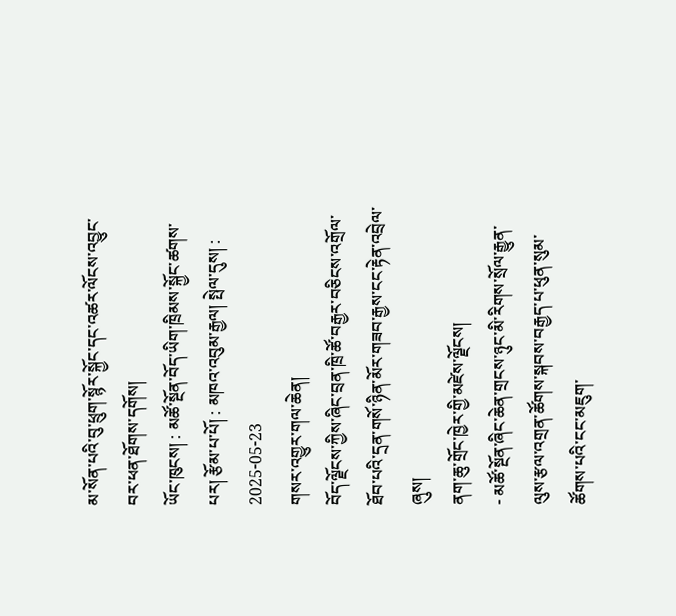མ་སོན་པའི་བུ་ཕྲུག་སྙོར་སྐྱོང་དང་འཚར་ལོངས་འབྱུང་བར་ཕན་ཐོགས་དགོས།
ཡོང་ཁུངས། : མཚོ་སྔོན་བོད་ཡིག་ཁྲིམས་སྐྱོང་ཚགས་པར། རྩོམ་པ་པོ། : མཁའ་འབུམ་རྒྱལ། སྤེལ་དུས། : 2025-05-23
གསར་འགྱུར་གལ་ཆེན།
བོད་ལྗོངས་ཀྱིས་ཞིང་བྲན་ཁྲི་ཚོ་བརྒྱར་བཅིངས་འགྲོལ་ཐོབ་པའི་དྲན་གསོ་ཉིན་མོར་གཟབ་རྒྱས་ངང་རྟེན་འབྲེལ་ཞུས།
ནག་ཆུ་གྲོང་ཁྱེར་གྱི་མཛེས་ལྗོངས།
- མཚོ་སྔོན་ཞིང་ཆེན་གྲངས་ཉུང་མི་རིགས་སྲོལ་རྒྱུན་ལུས་རྩལ་འགྲན་ཚོགས་སྐབས་བརྒྱད་པ་ཕུན་སུམ་ཚོགས་པའི་ངང་མཇུག་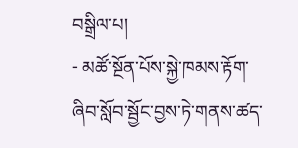བསྒྲིལ་པ།
- མཚོ་སྔོན་པོས་སྐྱེ་ཁམས་རྟོག་ཞིབ་སློབ་སྦྱོང་བྱས་ཏེ་གནས་ཚད་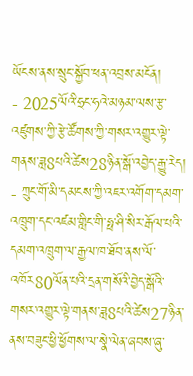ཡོངས་ནས་སྲུང་སྐྱོབ་ཕན་འབྲས་མངོན།
- 2025ལོའི་ཧྲང་ཧའེ་མཉམ་ལས་རྩ་འཛུགས་ཀྱི་རྩེ་ཚོགས་ཀྱི་གསར་འགྱུར་ལྟེ་གནས་ཟླ8པའི་ཚེས28ཉིན་སྒོ་འབྱེད་རྒྱུ་རེད།
- ཀྲུང་གོ་མི་དམངས་ཀྱི་འཇར་འགོག་དམག་འཁྲུག་དང་འཛམ་གླིང་གི་ཧྥ་ཤི་སིར་རྒོལ་པའི་དམག་འཁྲུག་ལ་རྒྱལ་ཁ་ཐོབ་ནས་ལོ་འཁོར80ལོན་པའི་དྲན་གསོའི་བྱེད་སྒོའི་གསར་འགྱུར་ལྟེ་གནས་ཟླ8པའི་ཚེས27ཉིན་ནས་བཟུང་ཕྱི་ཕྱོགས་ལ་སྣེ་ལེན་ཞབས་ཞུ་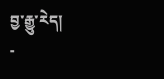བྱ་རྒྱུ་རེད།
-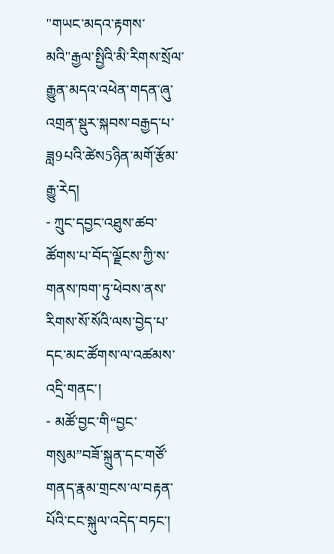"གཡང་མདའ་རྟགས་མའི"རྒྱལ་སྤྱིའི་མི་རིགས་སྲོལ་རྒྱུན་མདའ་འཕེན་གདན་ཞུ་འགྲན་སྡུར་སྐབས་བརྒྱད་པ་ཟླ9པའི་ཚེས5ཉིན་མགོ་རྩོམ་རྒྱུ་རེད།
- ཀྲུང་དབྱང་འཐུས་ཚབ་ཚོགས་པ་བོད་ལྗོངས་ཀྱི་ས་གནས་ཁག་ཏུ་ཕེབས་ནས་རིགས་སོ་སོའི་ལས་བྱེད་པ་དང་མང་ཚོགས་ལ་འཚམས་འདྲི་གནང་།
- མཚོ་བྱང་གི“བྱང་གསུམ”བཟོ་སྐྲུན་དང་གཙོ་གནད་རྣམ་གྲངས་ལ་བརྟན་པོའི་ངང་སྐུལ་འདེད་བཏང་།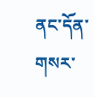ནང་དོན་གསར་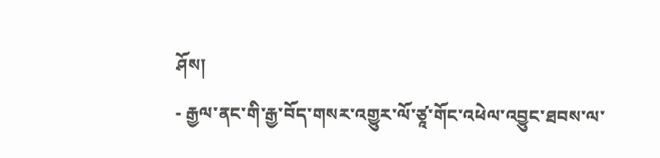ཤོས།
- རྒྱལ་ནང་གི་རྒྱ་བོད་གསར་འགྱུར་ལོ་ཙཱ་གོང་འཕེལ་འབྱུང་ཐབས་ལ་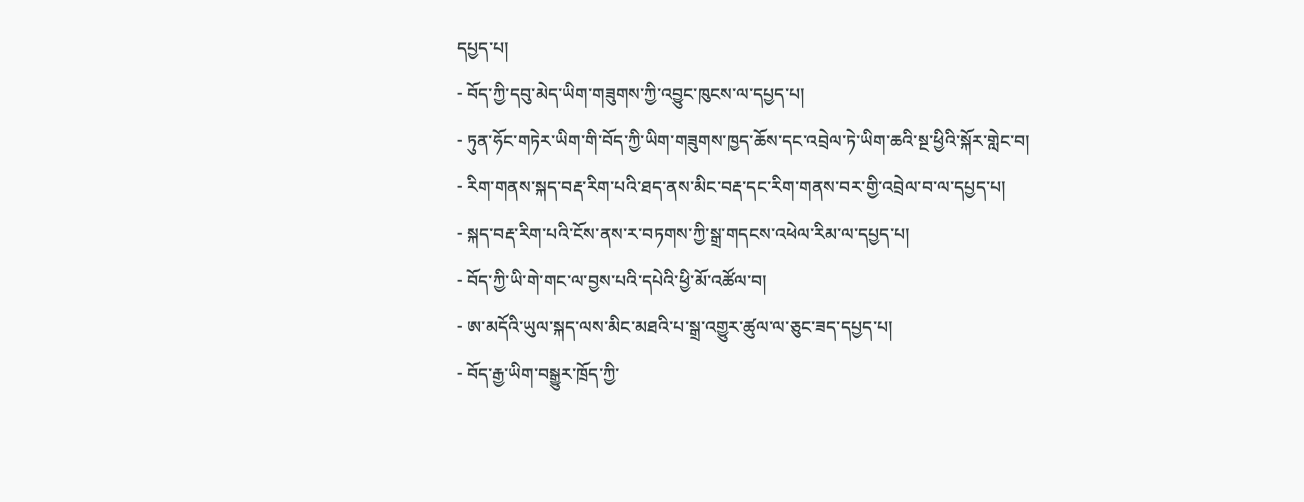དཔྱད་པ།
- བོད་ཀྱི་དབུ་མེད་ཡིག་གཟུགས་ཀྱི་འབྱུང་ཁུངས་ལ་དཔྱད་པ།
- ཏུན་ཧོང་གཏེར་ཡིག་གི་བོད་ཀྱི་ཡིག་གཟུགས་ཁྱད་ཆོས་དང་འབྲེལ་ཏེ་ཡིག་ཆའི་སྔ་ཕྱིའི་སྐོར་གླེང་བ།
- རིག་གནས་སྐད་བརྡ་རིག་པའི་ཐད་ནས་མིང་བརྡ་དང་རིག་གནས་བར་གྱི་འབྲེལ་བ་ལ་དཔྱད་པ།
- སྐད་བརྡ་རིག་པའི་ངོས་ནས་ར་བཏགས་ཀྱི་སྒྲ་གདངས་འཕེལ་རིམ་ལ་དཔྱད་པ།
- བོད་ཀྱི་ཡི་གེ་གང་ལ་བྱས་པའི་དཔེའི་ཕྱི་མོ་འཚོལ་བ།
- ཨ་མདོའི་ཡུལ་སྐད་ལས་མིང་མཐའི་པ་སྒྲ་འགྱུར་ཚུལ་ལ་ཅུང་ཟད་དཔྱད་པ།
- བོད་རྒྱ་ཡིག་བསྒྱུར་ཁྲོད་ཀྱི་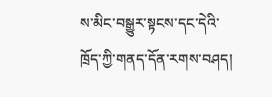ས་མིང་བསྒྱུར་སྟངས་དང་དེའི་ཁྲོད་ཀྱི་གནད་དོན་རགས་བཤད།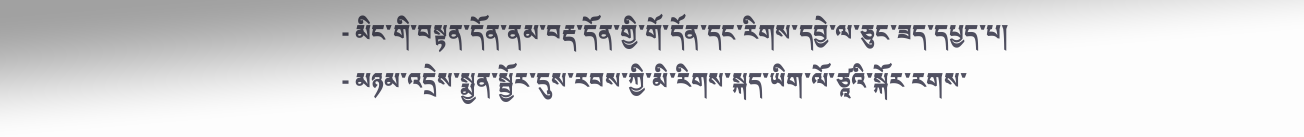- མིང་གི་བསྟན་དོན་ནམ་བརྡ་དོན་གྱི་གོ་དོན་དང་རིགས་དབྱེ་ལ་ཅུང་ཟད་དཔྱད་པ།
- མཉམ་འདྲེས་སྨྱན་སྦྱོར་དུས་རབས་ཀྱི་མི་རིགས་སྐད་ཡིག་ལོ་ཙཱའི་སྐོར་རགས་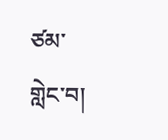ཙམ་གླེང་བ།